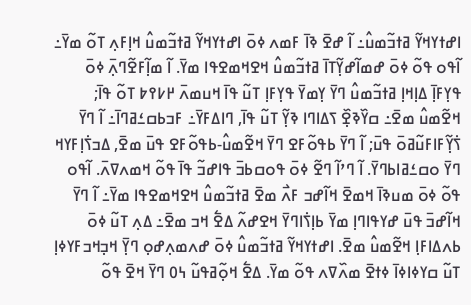ߊߝߙߌߞߌ߬ ߥߙߏ߬ߘߎ߮߸ ߊ߬ ߝߐ߫ ߢߊ߫ ߓߘߍ ߦߋ߫ ߊߝߙߌߞߌ߬ ߥߙߏ߬ߘߎ߮ ߞߊ߲ߓߍ߲ ߠߋ߬ ߘߌ߫߸ ߊ߬ߟߋ ߟߋ߬ ߦߋ߫ ߝߘߊ߬ߝߌ߲߬ߠߊ߫ ߥߙߏ߬ߘߎ߮ ߞߐߞߘߐߟߊ ߘߌ߫. ߊ߬ ߘߊ߲߬ߓߐ߬ߣߍ߲߫ ߦߋ߫ ߟߌ߲ߓߊ߲߫ ߡߊ߲ߞߊ߲ ߥߙߏ߬ߘߎ߮ ߣߌ߫ ߌ߲ߘߌ߫ ߟߌ߲ߓߊ߲ ߠߎ߬ ߟߊ߫ ߞߎߘߍ߫ ߂߇߉߈ ߠߋ߬ ߟߊ߫; ߞߐ߬ߘߎ߮ ߘߐ߫߸ ߛߌ߰ߢߐ߲߰ ߖߡߊߣߊ ߢߌ߲߬ ߠߎ߬ ߟߊ߫, ߣߊߡߓߌ߫߸ ߓߏߕߛߑߥߣߊ߫߸ ߊ߬ ߣߌ߫ ߖ߭ߌ߲߬ߓߊߓߎ߬ߥߋ߫ ߟߎ߫; ߊ߬ ߣߌ߫ ߕߟߋ߬ߓߐ ߣߌ߫ ߞߐ߬ߘߎ߮-ߕߟߋ߬ߓߐ ߟߎ߫ ߘߐ߫, ߡߏߖ߭ߊ߲ߓߌߞ ߣߌ߫ ߋߛߑߥߊߕߣߌ߫. ߊ߬ ߣߴߊ߬ ߣߐ߬ ߦߋ߫ ߟߋߛߕߏ߫ ߟߊߝߏ߬ ߟߊ߫ ߟߋ߬ ߞߘߍߜߍ߫. ߊ߬ߟߋ ߟߋ߬ ߦߋ߫ ߘߎߢߊ߫ ߞߘߐ߫ ߞߊ߬ߝߏ ߓߍ߯ ߘߐ߫ ߥߙߏ߬ߘߎ߮ ߞߐߞߘߐߟߊ ߘߌ߫߸ ߊ߬ ߣߌ߫ ߞߊ߬ߝߏ߫ ߟߎ߫ ߝߌߟߊߣߊ߲ ߘߌ߫ ߕߊ߲ߖ߭ߊߣߌ߫ ߞߐߝߍ߬ ߡߐ߱ ߞߏ ߘߐ߫߸ ߡߍ߲ ߠߎ߬ ߦߋ߫ ߕߍߡߊߓߊ߲ ߞߐ߬ߘߎ߮ ߘߐ߫. ߊߝߙߌߞߌ߬ ߥߙߏ߬ߘߎ߮ ߦߋ߫ ߝߍߘߍ߲ߝߋ߲ ߣߌ߲߫ ߞߏ߲ߞߏߓߌߦߊ߲ ߠߎ߬ ߛߌߦߊߦߊ߫ ߦߙߐ߫ ߘߍ߰ߜߍ ߟߋ߬ ߘߌ߫. ߡߐ߱ ߞߋ߲߬ߥߟߎ߬ ߆߀ ߣߌ߫ ߞߐ߫ ߟߋ߬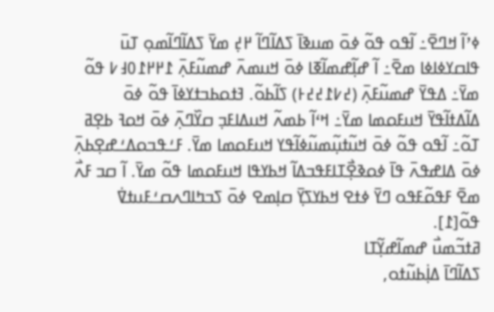ߦߴߊ߬ ߞߣߐ߫߸ ߊ߬ߟߋ ߟߋ߬ ߦߋ߫ ߘߎߢߊ߫ ߖߡߊ߬ߣߊ߬ ߂߄߲ ߘߌ߫ ߖߡߊ߬ߣߊ߬ߘߋ߲ ߠߎ߫ ߟߊߛߌߦߊߦߊ ߘߐ߫߸ ߊ߬ ߝߊ߲߬ߝߘߊ߬ߧߊ ߦߋ߫ ߞߎߘߍ߫ ߝߘߎ߬ߓߍ߲߫ ߁߂߂߁߀߃߇ ߟߋ߬ ߘߌ߫߸ ߡߟߌ߫ ߝߘߎ߬ߓߍ߲߫ (߄߇߁߄߄߅) ߖߊ߬ߕߋ߬. ߔߙߋߕߏߙߌߦߊ߫ ߟߋ߬ ߦߋ߫ ߡߊ߬ߡߙߊ߬ߟߌ߫ ߞߎߓߋߘߊ ߘߌ߫߸ ߞߵߊ߬ ߕߘߍ߬ ߞߎߡߊߓߏ߲ ߛߌ߰ߣߍ߲߫ ߦߋ߫ ߞߋߔ ߕߐ߲ߥ ߠߋ߬߸ ߊ߬ߟߋ ߟߋ߬ ߦߋ߫ ߞߎ߬ߙߎ߲߬ߘߎ߬ߦߊ߬ߟߌ ߞߎߓߋߘߊ ߘߌ߫. ߓߑߟߏߋߡߑߝߐ߲ߕߍ߲߫ ߦߋ߫ ߡߊߝߟߍ߫ ߟߊ߫ ߦߋߢߐ߲߯ߠߊߓߟߏߡߊ߬ ߞߕߌߟߊ ߞߎߓߋߘߊ ߟߋ߬ ߘߌ߫. ߊ߬ ߛߏ ߓߍ߯ ߘߐ߫ ߓߟߋ߬ߓߟߋ ߣߌ߫ ߦߙߐ ߞߕߌߖߌ߲߫ ߛߊ߲ߘߐ ߦߋ߫ ߖߏߤߊߣߍߛߑߓߎߙߜ߭ ߟߋ߬[߁].
ߥߙߏ߬ߘߎ߯ ߝߘߊ߬ߝߌ߲߬ߠߊ
ߖߡߊ߬ߣߊ߫ ߡߊ߲߭ߕߎ߬ߙߋ,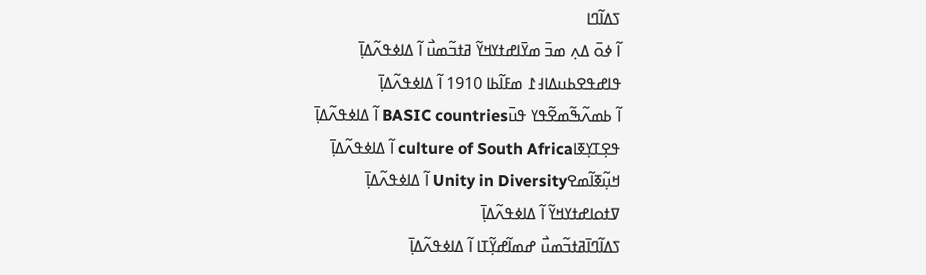ߖߡߊ߬ߣߊ
ߊ߬ ߦߋ߫ ߡߍ߲ ߘߏ߫ ߘߌ߫ߊߝߙߌߞߌ߬ ߥߙߏ߬ߘߎ߯ ߊ߬ ߡߊߦߟߍ߬ߡߊ߲߫
ߟߊߝߟߐߕߎߡߊ߃߁ ߘߓߊ߬ߕߊ 1910 ߊ߬ ߡߊߦߟߍ߬ߡߊ߲߫
ߊ߬ ߕߘߍ߬ߒ߬ߘߐ߬ߟߌ ߟߎ߫BASIC countries ߊ߬ ߡߊߦߟߍ߬ߡߊ߲߫
ߟߐ߲ߠߌ߲ߧߊculture of South Africa ߊ߬ ߡߊߦߟߍ߬ߡߊ߲߫
ߞߎ߲߬ߧߊ߬ߘߐUnity in Diversity ߊ߬ ߡߊߦߟߍ߬ߡߊ߲߫
ߜߙߋߊߝߙߌߞߌ߬ ߊ߬ ߡߊߦߟߍ߬ߡߊ߲߫
ߖߡߊ߬ߣߊ߫ߥߙߏ߬ߘߎ߯ ߝߘߊ߬ߝߌ߲߬ߠߊ ߊ߬ ߡߊߦߟߍ߬ߡߊ߲߫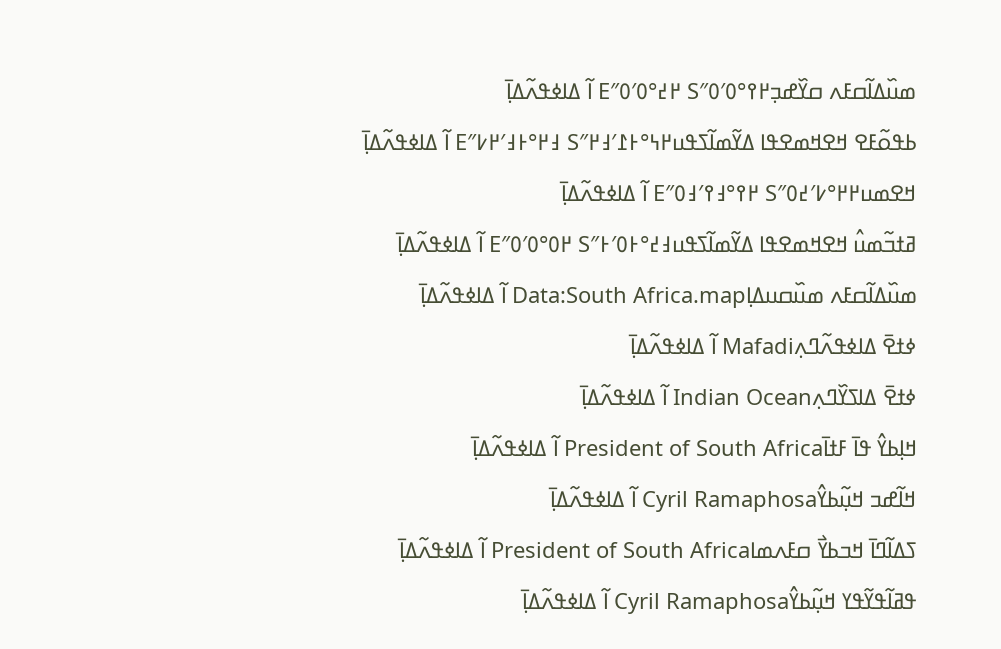ߘߎ߰ߡߊ߬ߛߓߍ ߛߌ߰ߝߏ߲߂߉°߀′߀″S ߂߄°߀′߀″E ߊ߬ ߡߊߦߟߍ߬ߡߊ߲߫
ߕߟߋ߬ߓߐ ߞߐߞߘߐߟߊ ߡߌ߬ߘߊ߬ߖߟߎ߂߆°߅߁′߃߂″S ߃߂°߅߃′߂߇″E ߊ߬ ߡߊߦߟߍ߬ߡߊ߲߫
ߞߐߘߎ߂߂°߇′߄߀″S ߂߉°߃߉′߃߀″E ߊ߬ ߡߊߦߟߍ߬ߡߊ߲߫
ߥߙߏ߬ߘߎ߮ ߞߐߞߘߐߟߊ ߡߌ߬ߘߊ߬ߖߟߎ߃߄°߅߀′߅″S ߂߀°߀′߀″E ߊ߬ ߡߊߦߟߍ߬ߡߊ߲߫
ߘߎ߰ߡߊ߬ߛߓߍ ߘߎ߰ߛߎߡߊ߲Data:South Africa.map ߊ߬ ߡߊߦߟߍ߬ߡߊ߲߫
ߦߙߐ߫ ߡߊߦߟߍ߬ߣߍ߲Mafadi ߊ߬ ߡߊߦߟߍ߬ߡߊ߲߫
ߦߙߐ߫ ߡߊߖߌ߰ߣߍ߲Indian Ocean ߊ߬ ߡߊߦߟߍ߬ߡߊ߲߫
ߞߊ߲ߕߌ߮ ߟߊ߫ ߓߙߊ߫President of South Africa ߊ߬ ߡߊߦߟߍ߬ߡߊ߲߫
ߞߊ߬ߝߏ ߞߎ߲߬ߕߌ߮Cyril Ramaphosa ߊ߬ ߡߊߦߟߍ߬ߡߊ߲߫
ߖߡߊ߬ߣߊ߫ ߞߏߕߌ߯ ߛߓߍߘߊPresident of South Africa ߊ߬ ߡߊߦߟߍ߬ߡߊ߲߫
ߟߥߊ߬ߟߌ߬ߟߌ ߞߎ߲߬ߕߌ߮Cyril Ramaphosa ߊ߬ ߡߊߦߟߍ߬ߡߊ߲߫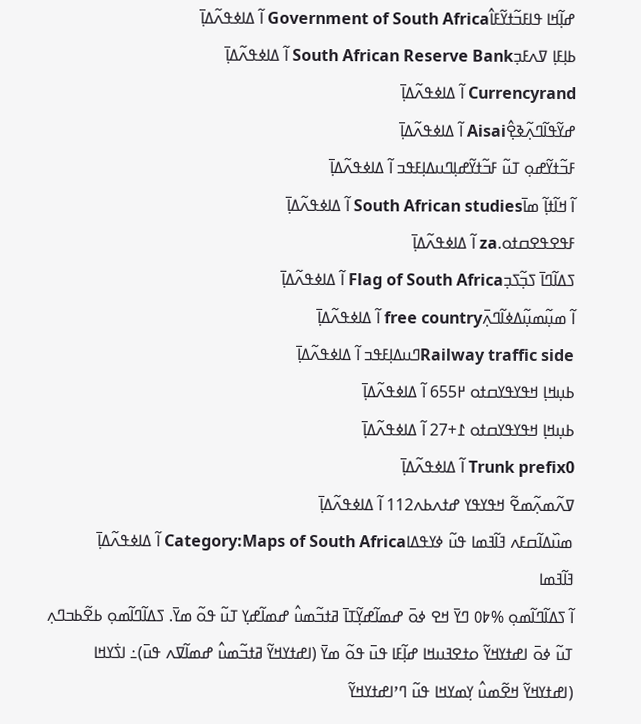ߝߊ߲߬ߞߊ ߟߊߓߏ߬ߙߌ߬ߓߊ߮Government of South Africa ߊ߬ ߡߊߦߟߍ߬ߡߊ߲߫
ߕߊ߲ߓߊ߲ ߜߍߓߏ߲South African Reserve Bank ߊ߬ ߡߊߦߟߍ߬ߡߊ߲߫
Currencyrand ߊ߬ ߡߊߦߟߍ߬ߡߊ߲߫
ߝߌ߬ߟߊ߬ߣߍ߲߬ߢߐ߲߮Aisai ߊ߬ ߡߊߦߟߍ߬ߡߊ߲߫
ߓߏ߬ߙߌ߬ߝߋ߲ ߠߎ߬ ߓߏ߬ߙߌ߬ߝߊ߲ߣߎߡߊ߲ߓߟߏ ߊ߬ ߡߊߦߟߍ߬ߡߊ߲߫
ߊ߬ ߞߊ߬ߙߊ߲߬ ߘߊ߫South African studies ߊ߬ ߡߊߦߟߍ߬ߡߊ߲߫
ߓߟߐߟߐߛߙߋ.za ߊ߬ ߡߊߦߟߍ߬ߡߊ߲߫
ߖߡߊ߬ߣߊ߫ ߖߏ߲߬ߖߏ߲Flag of South Africa ߊ߬ ߡߊߦߟߍ߬ߡߊ߲߫
ߊ߬ ߘߎ߲߬ߘߎ߲߬ߡߦߊ߬ߣߍ߲߫free country ߊ߬ ߡߊߦߟߍ߬ߡߊ߲߫
Railway traffic sideߣߎߡߊ߲ߓߟߏ ߊ߬ ߡߊߦߟߍ߬ߡߊ߲߫
ߕߎ߲ߞߊ߲ ߞߟߌߟߌߛߙߋ ߂655 ߊ߬ ߡߊߦߟߍ߬ߡߊ߲߫
ߕߎ߲ߞߊ߲ ߞߟߌߟߌߛߙߋ ߁+27 ߊ߬ ߡߊߦߟߍ߬ߡߊ߲߫
Trunk prefix0 ߊ߬ ߡߊߦߟߍ߬ߡߊ߲߫
ߜߍ߬ߘߍ߲߬ߘߐ߬ ߞߟߌߟߌ ߝߙߍߕߍ112 ߊ߬ ߡߊߦߟߍ߬ߡߊ߲߫
ߘߎ߰ߡߊ߬ߛߓߍ ߔߊ߬ߔߘߊ ߟߎ߬ ߦߌߟߡߊCategory:Maps of South Africa ߊ߬ ߡߊߦߟߍ߬ߡߊ߲߫
ߔߊ߬ߔߘߊ
ߊ߬ ߖߡߊ߬ߣߊ߬ߘߋ߲ %߈߀ ߣߌ߫ ߞߐ ߦߋ߫ ߝߘߊ߬ߝߌ߲߬ߠߊ߫ ߥߙߏ߬ߘߎ߮ ߝߘߊ߬ߝߌ߲ ߠߎ߬ ߟߋ߬ ߘߌ߫. ߖߡߊ߬ߣߊ߬ߘߋ߲ ߕߐ߬ߕߏߣߍ߲ ߠߎ߬ ߦߋ߫ ߊߝߙߌߞߌ߬ ߋߙߐߔߎߞߊ ߝߊ߲߬ߓߊ ߟߎ߫ ߟߋ߬ ߘߌ߫ (ߊߝߙߌߞߌ߬ ߥߙߏ߬ߘߎ߮ ߝߘߊ߬ߜߍ ߟߎ߫)߸ ߊߖ߭ߌߞߊ (ߊߝߙߌߞߌ߬ ߞߐ߬ߘߎ߮ ߌ߲ߘߌߞߊ ߟߎ߬ ߣߴߊߝߙߌߞߌ߬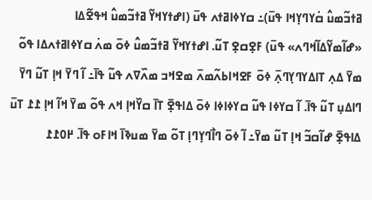ߥߙߏ߬ߘߎ߮ ߛ߭ߌߣߌ߲ߞߊ ߟߎ߫)߸ ߛߌߦߊߥߙߍ ߟߎ߫ (ߊߝߙߌߞߌ߬ ߥߙߏ߬ߘߎ߮ ߞߟߐ߬ߡߊ «ߝߊ߬ߘߌ߬ߡߊ߬ߞߣߍ» ߟߎ߫) ߓߐ߲ߛߐ߲ ߠߎ߬. ߊߝߙߌߞߌ߬ ߥߙߏ߬ߘߎ߮ ߦߋ߫ ߘߍ߭ ߛߌߦߊߥߙߍߡߊ ߟߋ߬ ߘߌ߫ ߡߍ߲ ߠߊߡߌߣߌ߲ߣߍ߲߫ ߦߋ߫ ߓߐߞߊߕߍ߬ߘߍ߫ ߘߐߞߏ ߘߍ߰ߜߍ ߟߎ߬ ߟߊ߫߸ ߊ߬ ߣߌ߫ ߞߊ߲ ߠߎ߬ ߣߌ߫ ߣߊߡߎ߲ ߠߎ߬ ߟߊ߫. ߊ߬ ߛߌߦߊ ߟߎ߬ ߛߌߦߊߦߊ ߦߋ߫ ߡߊߟߐ߲߫ ߠߊ߫ ߛߌ߰ߞߊ߲ ߞߍ ߟߋ߬ ߘߌ߫ ߞߊ߬ ߞߊ߲ ߁߁ ߠߎ߫ ߡߊߟߐ߲߫ ߝߊ߬ߛߏ߬ ߞߊ߲ ߠߎ߬ ߘߌ߫߸ ߊ߬ ߦߋ߫ ߣߊ߯ߣߌ߲ߣߊ߲ ߠߋ߬ ߘߌ߫ ߘߎߢߊ߫ ߞߊߓߋ ߟߊ߫. ߂߀߁߁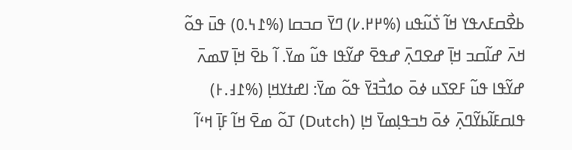ߕߐ߯ߛߓߍߟߌ ߞߊ߬ ߖ߭ߎ߬ߟߎ (%߂߂.߇) ߣߌ߫ ߛߏߛߊ (%߁߆.߀) ߟߎ߫ ߟߋ߬ ߞߍ߫ ߝߊ߬ߛߏ ߞߊ߲߫ ߝߐߣߍ߲߫ ߝߟߐ߫ ߝߌ߬ߟߊ ߟߎ߬ ߘߌ߫. ߊ߬ ߕߐ߫ ߞߊ߲߫ ߜߘߍ߫ ߝߌ߬ߟߊ ߟߎ߬ ߓߐߖߎ ߦߋ߫ ߋߗߏ߯ߔߌ߫ ߟߋ߬ ߘߌ߫: ߊߝߙߌߞߊ߲ (%߁߃.߅) ߟߊߛߓߊ߬ߕߌ߬ߣߍ߲߫ ߦߋ߫ ߤߏߟߊ߲ߘߌ߫ ߞߊ߲ (Dutch) ߠߋ߬ ߘߐ߫ ߞߊ߬ ߓߊ߲߫ ߞߵߊ߬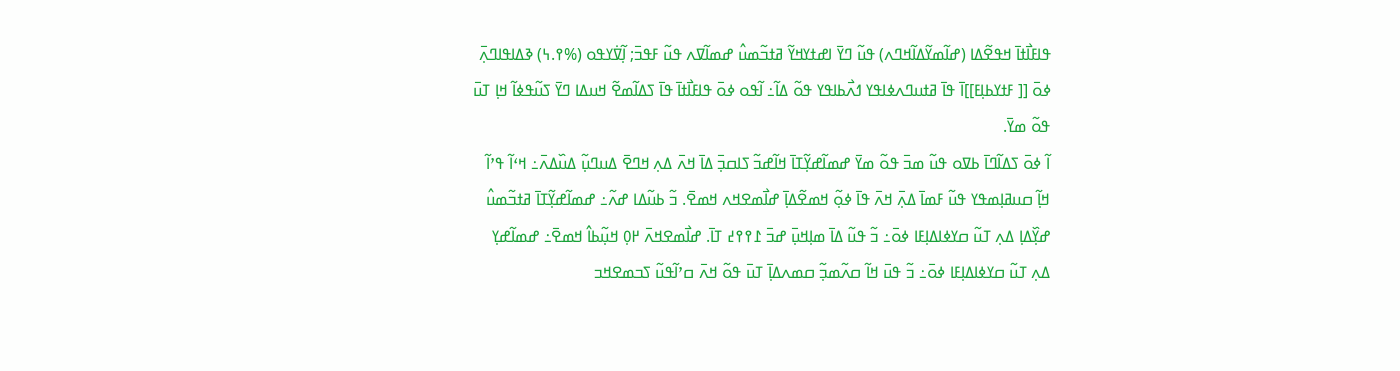ߟߊߓߊ߯ߙߊ߫ ߞߟߐ߬ߡߊ (ߝߊ߬ߘߌ߬ߡߊ߬ߞߣߍ) ߟߎ߬ ߣߌ߫ ߊߝߙߌߞߌ߬ ߥߙߏ߬ߘߎ߮ ߝߘߊ߬ߜߍ ߟߎ߬ ߓߟߏ߫; ߊ߲߬ߜ߭ߌߟߋ (%߉.߆) ߢߡߊߟߊߣߍ߲߫ ߦߋ߫ [[ ߓߙߌߕߊ߲ߓ]]ߊ߫ ߟߊ߫ ߥߙߎߣߍߦߊߟߌ ߗߍ߯ߕߊߟߌ ߟߋ߬ ߡߊ߬߸ ߊ߬ߟߋ ߦߋ߫ ߟߊߓߊ߯ߙߊ߫ ߟߊ߫ ߖߡߊ߬ߘߐ߬ ߞߎߡߊ ߣߌ߫ ߖߎ߬ߟߦߊ߬ ߞߊ߲ ߠߎ߫ ߟߋ߬ ߘߌ߫.
ߊ߬ ߦߋ߫ ߖߡߊ߬ߣߊ߫ ߕߜߋ ߟߎ߬ ߘߏ߫ ߟߋ߬ ߘߌ߫ ߝߘߊ߬ߝߌ߲߬ߠߊ߫ ߞߊ߬ߝߏ߬ ߖߊߛߏ߲߫ ߡߊ߫ ߞߍ߫ ߡߍ߲ ߞߣߐ߫ ߡߎߣߎ߲߬ ߡߎ߰ߡߍ߫߸ ߞߵߊ߬ ߟߴߊ߬ ߞߊ߲߬ ߛߎߥߊ߲ߘߟߌ ߟߎ߬ ߓߘߊ߫ ߡߍ߲߫ ߞߍ߫ ߟߊ߫ ߦߋ߲߬ ߞߘߐ߬ߡߊ߲߫ ߝߊ߯ߘߐߞߍ ߞߘߐ߫. ߏ߬ ߕߎ߬ߡߊ ߝߍ߬߸ ߝߘߊ߬ߝߌ߲߬ߠߊ߫ ߥߙߏ߬ߘߎ߮ ߝߌ߲߰ߡߊ߲ ߡߍ߲ ߠߎ߬ ߛߌߦߊߡߊ߲ߓߊ ߦߋ߫߸ ߏ߬ ߟߎ߬ ߡߊ߫ ߘߊ߲ߞߎ߲߫ ߝߏ߫ ߁߉߉߄ ߠߊ߫. ߝߊ߯ߘߐߞߍ߫ ߂߀߲ ߞߎ߲߬ߕߊ߮ ߞߘߐ߫߸ ߝߘߊ߬ߝߌ߲ ߡߍ߲ ߠߎ߬ ߛߌߦߊߡߊ߲ߓߊ ߦߋ߫߸ ߏ߬ ߟߎ߫ ߞߊ߬ ߛߍ߬ߘߏ߲߬ ߛߘߍߡߊ߲߫ ߠߎ߫ ߟߋ߬ ߞߍ߫ ߛߴߊ߬ߟߎ߬ ߖߏߘߐߞߏ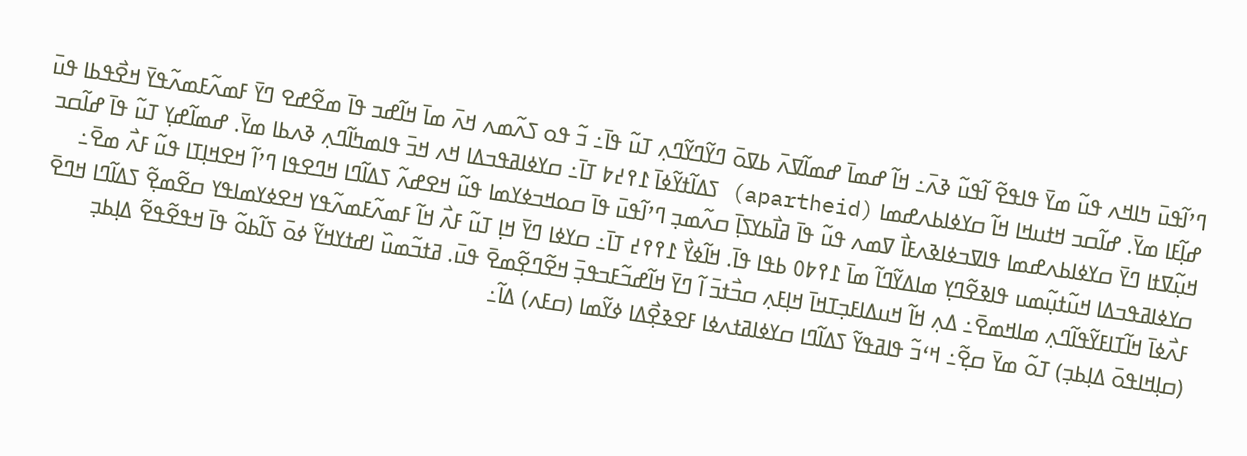ߣߴߊ߬ߟߎ߫ ߤߊߞߍ ߟߎ߬ ߘߌ߫ ߟߊߟߐ߬ ߊ߬ߟߎ߬ ߢߍ߫߸ ߞߊ߬ ߝߘߊ߫ ߝߘߊ߬ߜߍ߫ ߕߜߋ߫ ߣߌ߬ߣߌ߬ߣߍ߲ ߠߎ߬ ߟߊ߫߸ ߏ߬ ߟߋ ߖߍ߬ߘߍ ߞߍ߫ ߘߊ߫ ߞߊ߬ߝߏ ߟߊ߫ ߘߐ߬ߝߐ ߣߌ߫ ߓߘߍ߬ߓߘߍ߬ߟߌ߫ ߞߐ߯ߟߕߊ ߟߎ߫ ߝߊ߲߬ߓߊ ߘߌ߫. ߝߊ߬ߛߏ ߞߙߎߞߊ ߞߊ߬ ߛߌߦߊߕߍߝߘߊ (apartheid) ߖߡߊ߬ߙߌ߬ߦߊ߫ ߁߉߄߈ ߠߊ߫߸ ߛߌߦߊߥߟߏߡߊ ߞߍ ߞߏ߫ ߟߊߘߤߊ߬ߣߍ߲ ߢߍߕߊ ߘߌ߫. ߝߘߊ߬ߝߌ߲ ߠߎ߬ ߟߊ߫ ߝߊ߬ߛߏ ߞߎ߲߬ߜߙߊ ߣߌ߫ ߛߌߦߊߕߍߝߘߊ ߟߊߜߏߦߊߢߍߓߊ߯ ߜߘߍ ߟߎ߬ ߟߊ߫ ߥߊ߯ߕߌߖߊ߲߫ ߛߍ߬ߘߏ߲ ߣߴߊ߬ߟߎ߫ ߟߊ߫ ߛߋߞߏߦߌߘߊ ߟߎ߬ ߞߐߝߍ߬ ߖߡߊ߬ߣߊ ߞߣߐߟߊ ߣߴߊ߬ ߞߐߞߊ߲ߠߊ ߟߎ߬ ߓߍ߯ ߘߐ߫߸ ߛߌߦߊߥߟߏߡߊ ߞߎ߬ߙߎ߲߬ߘߎ ߟߊߢߐ߬ߣߌ߲ ߘߊߡߌ߬ߣߊ߬ ߘߊ߫ ߁߉߈߀ ߕߟߊ ߟߊ߫. ߞߊ߬ߦߌ߯ ߁߉߉߄ ߠߊ߫߸ ߛߌߦߊ ߣߌ߫ ߞߊ߲ ߠߎ߬ ߓߍ߯ ߞߊ߬ ߓߘߍ߬ߓߘߍ߬ߟߌ ߞߐߦߌߘߊߟߌ ߛߐ߬ߘߐ߲߬ ߖߡߊ߬ߣߊ ߞߣߐ߫ ߓߍ߯ߦߊ߫ ߞߊ߬ߠߊߓߌ߬ߟߊ߬ߣߍ߲ ߘߊߞߘߐ߫߸ ߡߍ߲ ߞߊ߬ ߞߎߡߊߓߏ߲ߠߞߊ߫ ߞߊ߲ߓߍ߲ ߛߏ߯ߙߏ߫ ߊ߬ ߣߌ߫ ߞߊ߬ߝߏ߬ߓߏߟߏ߲߫ ߞߐ߬ߣߐ߲߬ߘߐ߫ ߟߎ߫. ߥߙߏ߬ߘߎ߰ ߊߝߙߌߞߌ߬ ߦߋ߫ ߖߊ߬ߕߋ߬ ߟߊ߫ ߞߟߐ߬ߟߐ߬ ߡߊ߲ߕߏ߲ (ߛߊ߲ߞߊߟߋ߫ ߡߊ߲ߕߏ߲) ߠߋ߬ ߘߌ߫ ߛߐ߲߬߸ ߞߵߏ߬ ߟߊߥߟߌ߬ ߖߡߊ߬ߣߊ ߛߌߦߊߥߙߍߦߊ ߓߐߢߐ߲߯ߡߊ ߦߌ߬ߘߊ (ߛߓߍ) ߡߊ߬߸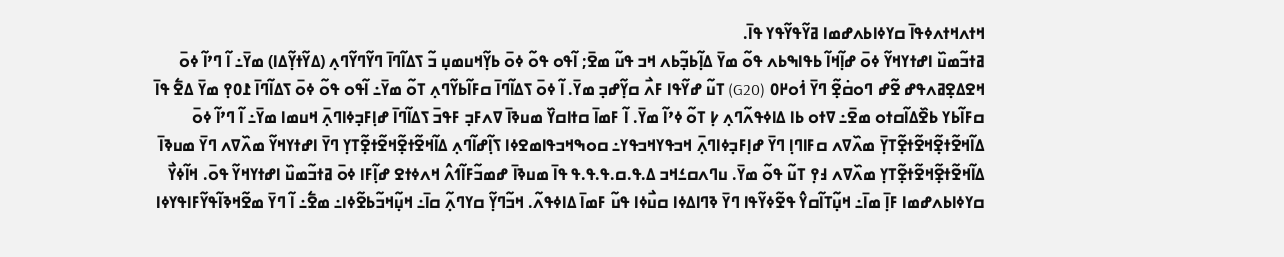ߞߙߍߞߙߍߦߟߊ߫ ߛߌߦߊߕߍߝߘߊ ߥߌ߬ߟߌ߬ߟߌ ߟߊ߫.
ߥߙߏ߬ߘߎ߰ ߊߝߙߌߞߌ߬ ߦߋ߫ ߝߊ߲߬ߞߊ߬ ߕߟߊߒߕߍ ߟߋ߬ ߘߌ߫ ߡߊ߲߬ߕߏ߲߬ߕߍ ߞߏ ߟߎ߬ ߘߐ߫; ߊ߬ߟߋ ߟߋ߬ ߦߋ߫ ߕߌ߲߬ߞߎߘߎ߲ ߏ߬ ߖߡߊ߬ߣߊ߫ ߣߌ߬ߣߌ߬ߣߍ߲ (ߡߌ߬ߙߌ߲߬ߡߊ) ߘߌ߫߸ ߊ߬ ߣߴߊ߬ ߦߋ߫ ߞߐߡߐ߲ߥߍߟߝ ߐ߬ߝ ߣߋߛ߭ߐ߲߬ ߣߌ߫ ߗ߭ߋ߂߀ (G20) ߠߎ߬ ߝߌ߬ߟߊ ߓߍ߯ ߛߌ߲߬ߝߏ߲ ߘߌ߫. ߊ߬ ߦߋ߫ ߖߡߊ߬ߣߊ߫ ߛߓߊ߬ߕߌ߬ߣߍ߲ ߠߋ߬ ߘߌ߫߸ ߊ߬ߟߋ ߟߋ߬ ߦߋ߫ ߖߡߊ߬ߣߊ߫ ߁߀߉߲ ߘߌ߫ ߡߐ߱ ߟߊ߫ ߛߓߊ߬ߕߌ ߕߐ߰ߡߊ߬ߛߙߋ ߘߐ߫߸ ߜߙߋ ߕߊ ߡߊߦߟߍ߬ߣߍ߲ ߇߲ ߠߋ߬ ߦߴߊ߬ ߘߌ߫. ߊ߬ ߓߘߊ߫ ߛߙߊߛߌ߰ ߘߎߢߊ߫ ߜߍߓߏ߲ ߓߟߏ߫ ߖߡߊ߬ߣߊ߫ ߝߊ߲ߓߏ߲ߦߊߣߍ߲߫ ߞߎߘߊ ߘߌ߫߸ ߊ߬ ߣߴߊ߬ ߦߋ߫ ߡߊ߬ߞߐ߬ߙߐ߲߬ߞߐ߬ߙߐ߲߬ߠߌ߲߫ ߘߍ߰ߜߍ ߛߓߊߣߊ߲ ߣߌ߫ ߝߊ߲ߓߏ߲ߦߊߣߍ߲߫ ߞߏߟߌߞߏߟߌ߸ ߛߋߒߞߏߟߊߘߐߦߊ ߖߊ߲߬ߝߊ߬ߣߍ߲ ߡߊ߬ߞߐ߬ߙߐ߲߬ߞߐ߬ߙߐ߲߬ߠߌ߲ ߣߌ߫ ߊߝߙߌߞߌ߬ ߘߍ߰ߜߍ ߣߌ߫ ߘߎߢߊ߫ ߡߊ߬ߞߐ߬ߙߐ߲߬ߞߐ߬ߙߐ߲߬ߠߌ߲ ߘߍ߰ߜߍ ߃߉߲ ߠߎ߬ ߟߋ߬ ߘߌ߫. ߎߣߍߛߑߞߏ ߡ.ߟ.ߛ.ߟ.ߟ.ߟ ߟߊ߫ ߘߎߢߊ߫ ߝߘߏ߬ߓߊ߬ߗߍ߮ ߞߍߦߙߐ ߝߊ߲߬ߓߊ ߦߋ߫ ߥߙߏ߬ߘߎ߰ ߊߝߙߌߞߌ߬ ߟߋ߫. ߞߊ߬ߦߌ߯ ߛߌߦߊߕߍߝߘߊ ߓߊ߲߫ ߘߊ߫߸ ߞߎ߲߬ߠߊ߬ߛߌ߮ ߟߐ߬ߦߌ߬ߟߊ ߣߌ߫ ߢߣߊߡߦߊ ߛߎ߯ߦߊ ߟߎ߬ ߓߘߊ߫ ߡߊߦߟߍ߬. ߞߏ߬ߣߌ߲߬ ߛߌߣߍ߲߬ ߛߊ߫߸ ߞߎ߲߬ߞߏ߬ߕߐ߬ߦߊ߸ ߘߐ߱߸ ߊ߬ ߣߌ߫ ߘߐ߬ߞߢߊ߬ߟߌ߬ߓߊߟߌߦߊ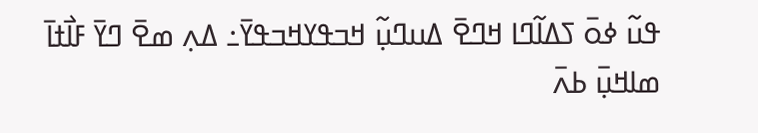ߟߎ߬ ߦߋ߫ ߖߡߊ߬ߣߊ ߞߣߐ߫ ߡߎߣߎ߲߬ ߞߏߟߌߞߏߟߌ߫߸ ߡߍ߲ ߘߐ߫ ߣߌ߫ ߓߊ߯ߙߊ߫ ߘߊߞߎ߲߫ ߕߍ߫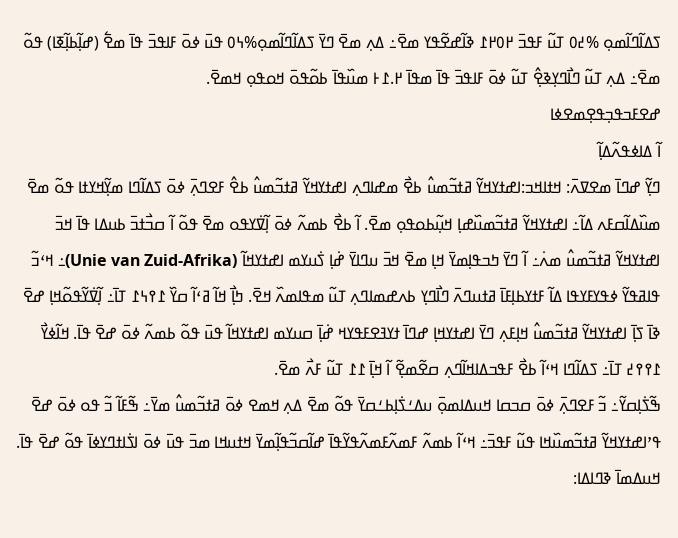ߖߡߊ߬ߣߊ߬ߘߋ߲ %߄߀ ߠߎ߬ ߓߟߏ߫ ߂߀߂߁ ߢߊ߬ߝߐ߬ߟߌ ߘߐ߫߸ ߡߍ߲ ߘߐ߫ ߣߌ߫ ߖߡߊ߬ߣߊ߬ߘߋ߲%߆߀ ߟߎ߫ ߦߋ߫ ߓߊߟߏ߫ ߟߊ߫ ߘߐ߱ (ߝߊ߲߬ߕߊ߲߬ߧߊ) ߟߋ߬ ߘߐ߫߸ ߡߍ߲ ߠߎ߬ ߣߊ߯ߣߌ߲ߢߐ߲߮ ߠߎ߬ ߦߋ߫ ߓߊߟߏ߫ ߟߊ߫ ߘߟߊ߫ ߂.߁߅ ߘߎ߰ߟߊ߫ ߕߋ߬ߟߋ߫ ߞߋߟߋ߲ ߞߘߐ߫.
ߝߐߓߏߟߏ߲ߟߐ߲ߘߐߦߊ
ߊ߬ ߡߊߦߟߍ߬ߡߊ߲߬
ߣߌ߲߬ ߝߣߊ߫ ߘߐߜߍ߫: ߞߙߊߞߏ:ߊߝߙߌߞߌ߬ ߥߙߏ߬ߘߎ߮ ߕߐ߯ ߘߝߊߣߍ߲ ߊߝߙߌߞߌ߬ ߥߙߏ߬ߘߎ߮ ߕߐ߮ ߓߐߣߍ߲߫ ߦߋ߫ ߖߡߊ߬ߣߊ ߘߌ߲߬ߞߌߙߊ ߟߋ߬ ߘߐ߫ ߘߎ߰ߡߊ߬ߛߓߍ ߡߊ߬߸ ߊߝߙߌߞߌ߬ ߥߙߏ߬ߘߎ߰ߝߊ߲ ߞߎ߲߬ߕߋߟߋ߲ ߘߐ߫. ߊ߬ ߕߐ߯ ߕߘߍ߬ ߦߋ߫ ߊ߲߬ߜ߭ߌߟߋ ߘߐ߫ ߟߋ߬ ߊ߬ ߛߏ߯ߙߏ߫ ߕߎߡߊ ߟߊ߫ ߞߏ߫ ߊߝߙߌߞߌ߬ ߥߙߏ߬ߘߎ߮ ߘߍ߭߸ ߊ߬ ߣߌ߫ ߤߏߟߊ߲ߘߌ߫ ߞߊ߲ ߘߐ߫ ߞߏ߫ ߎߣߊߌ߫ ߝ߭ߊ߲ ߖ߭ߎߌߘ ߊߝߙߌߞߊ߬ (Unie van Zuid-Afrika)߸ ߞߵߏ߬ ߟߊߥߟߌ߬ ߦߟߌߓߌߟߊ ߡߊ߬ ߓߙߌߕߊ߲ߓߊ߫ ߥߙߎߣߍ߫ ߣߊ߯ߣߌ߲ ߕߍߝߘߊߣߍ߲ ߠߎ߬ ߘߟߊߘߍ߰ ߞߐ߫. ߤߊ߲߯ ߞߊ߬ ߥߵߊ߬ ߛߌ߰ ߁߉߆߁ ߠߊ߫߸ ߊ߲߬ߜ߭ߌ߬ߟߋ߬ߞߊ߲ ߝߐ߫ ߢߊ߫ ߖߊ߲߫ ߊߝߙߌߞߌ߬ ߥߙߏ߬ߘߎ߮ ߞߊ߲ߓߍ߲ ߣߌ߫ ߊߝߙߌߞߊ߲ ߝߣߊ߫ ߙߌߔߐߓߟߌߞ ߝ߭ߊ߲߫ ߛߎߌߘ ߊߝߙߌߞߊ߬ ߟߎ߫ ߟߋ߬ ߕߘߍ߬ ߦߋ߫ ߝߐ߫ ߟߊ߫. ߞߊ߬ߦߌ߯ ߁߉߉߄ ߠߊ߫߸ ߖߡߊ߬ߣߊ ߞߵߊ߬ ߕߐ߯ ߓߟߏߡߊߞߊ߬ߣߍ߲ ߛߐ߬ߘߐ߲߬ ߊ߬ ߞߊ߲߫ ߁߁ ߠߎ߬ ߓߍ߯ ߘߐ߫.
ߒ߬ߖ߭ߊ߲ߛߌ߬߸ ߏ߬ ߓߐߣߍ߲߫ ߦߋ߫ ߛߏߛߊ ߞߎߡߊߘߋ߲߫ ߎߡߑߖ߭ߊ߲ߕߑߛߌ߫ ߟߋ߬ ߘߐ߫ ߡߍ߲ ߞߘߐ ߦߋ߫ ߥߙߏ߬ߘߎ߮ ߘߌ߫߸ ߒ߬ߓߊ߬ ߏ߬ ߟߋ ߦߋ߫ ߝߐ߫ ߟߴߊߝߙߌߞߌ߬ ߥߙߏ߬ߘߎ߰ߞߊ ߟߎ߬ ߓߟߏ߫߸ ߞߵߊ߬ ߕߘߍ߬ ߓߘߍ߬ߓߘߍ߬ߟߌ߬ߟߊ߫ ߝߊ߬ߛߏ߬ߟߊ߲߬ߘߌ߫ ߞߙߎߞߊ ߘߏ߫ ߟߎ߫ ߦߋ߫ ߊߖ߭ߊߙߣߌߦߊ߫ ߟߋ߬ ߝߐ߫ ߟߊ߫.
ߞߎߡߘߊ߫ ߢߣߊߡߊ: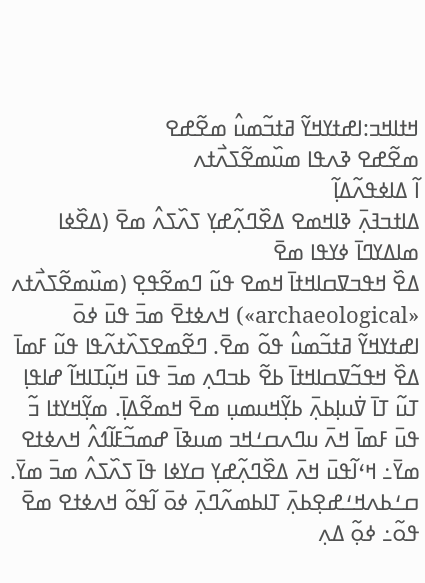ߞߙߊߞߏ:ߊߝߙߌߞߌ߬ ߥߙߏ߬ߘߎ߮ ߘߐ߬ߝߐ
ߘߐ߬ߝߐ ߢߍߟߊ ߘߎ߰ߘߐ߬ߖߍ߯ߙߍ
ߊ߬ ߡߊߦߟߍ߬ߡߊ߲߬
ߡߊߙߏߔߍ߲߫ ߢߊߞߘߐ ߡߐ߰ߣߍ߲߬ߝߌ߲ ߖߍ߰ߖߍ߮ ߘߐ߫ (ߡߐ߰ߦߊ ߘߊߡߌߣߊ߫ ߦߌߟߊ ߘߐ߫
ߡߐ߰ ߞߟߏߜߛߊߞߙߊ߫ ߞߘߐ ߟߎ߬ ߣߘߐ߬ߟߐ߲ (ߘߎ߰ߘߐ߬ߖߍ߯ߙߍ «archaeological») ߞߍߦߙߐ߫ ߘߏ߫ ߟߎ߫ ߦߋ߫ ߊߝߙߌߞߌ߬ ߥߙߏ߬ߘߎ߮ ߟߋ߬ ߘߐ߫. ߣߐ߬ߘߐߖߍ߰ߙߍ߬ߟߊ ߟߎ߬ ߓߘߊ߫ ߡߐ߰ ߞߟߏ߬ߜߛߊߞߙߊ߫ ߕߐ߬ ߕߏߣߍ߲ ߘߏ߫ ߟߎ߫ ߞߎ߲߬ߠߊߞߊ߬ ߝߊߟߊ߲ ߠߎ߬ ߠߊ߫ ߜ߭ߎߊ߲ߕߍ߲߫ ߕߌ߲߬ߞߎߘߎ߲ ߘߐ߫ ߞߘߐ߬ߡߊ߲߫. ߘߌ߲߬ߞߌߙߊ ߏ߬ ߟߎ߫ ߓߘߊ߫ ߞߍ߫ ߎߣߍߛߑߞߏ ߘߎߢߊ߫ ߝߘߏ߬ߓߊ߬ߗߍ߮ ߞߍߦߙߐ ߘߌ߫߸ ߞߵߊ߬ߟߎ߫ ߞߍ߫ ߡߐ߰ߣߍ߲߬ߝߌ߲ ߛߌߦߊ ߟߊ߫ ߖߍ߰ߖߍ߮ ߘߏ߫ ߘߌ߫. ߛߑߕߍߞߑߝߐ߲ߕߍ߲߫ ߠߊߕߘߍ߬ߣߍ߲߫ ߦߋ߫ ߊ߬ߟߋ߬ ߞߍߦߙߐ ߘߐ߫ ߟߋ߬߸ ߦߋ߲߬ ߡߍ߲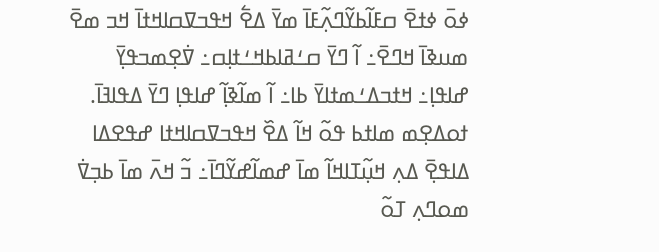ߦߋ߫ ߦߙߐ߫ ߛߓߊ߬ߕߌ߬ߣߍ߲߬ߓߊ߫ ߘߌ߫ ߡߐ߱ ߞߟߏߜߛߊߞߙߊ߫ ߞߏ ߘߐ߫ ߘߎߢߊ߫ ߞߣߐ߫߸ ߊ߬ ߣߌ߫ ߛߑߥߊߕߞߑߙߊ߲ߛ߸ ߜ߭ߐ߲ߘߏߟߌ߲߫ ߝߊߟߊ߲߸ ߞߙߏߡߑߘߙߊߌ߫ ߕߊ߸ ߊ߬ ߘߊ߬ߢߊ߲߬ ߝߊߟߊ߲ ߣߌ߫ ߡߟߊߔߊ߫. ߙߋߡߐ߲ߘ ߘߊߙߕ ߟߋ߬ ߞߊ߬ ߡߐ߰ ߞߟߏߜߛߊߞߙߊ ߝߟߐߡߊ ߡߊߟߐ߲߫ ߡߍ߲ ߞߎ߲߬ߠߊߞߊ߬ ߘߊ߫ ߝߘߊ߬ߝߌ߬ߣߊ߫߸ ߏ߬ ߞߍ߫ ߘߊ߫ ߕߏ߲ߜ߭ ߘߋߣߍ߲ ߠߋ߬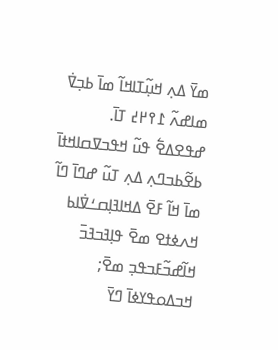ߘߌ߫ ߡߍ߲ ߞߎ߲߬ߠߊߞߊ߬ ߘߊ߫ ߕߏ߲ߜ߭ ߘߊߝߍ߬ ߁߉߂߄ ߠߊ߫. ߝߟߐߡߐ߱ ߟߎ߬ ߞߟߏߜߛߊߞߙߊ߫ ߕߐ߬ߕߏߣߍ߲ ߡߍ߲ ߠߎ߬ ߝߣߊ߫ ߣߊ߬ ߘߊ߫ ߞߊ߬ ߓߐ߫ ߡߞߊߔߊ߲ߛߑߜ߭ߊߕ ߞߍߦߙߐ ߘߐ߫ ߟߊ߲ߔߏߔߏ߫ ߞߊ߬ߝߏ߬ߓߏߟߏ߲ ߘߐ߫; ߞߏߡߋߟߌߦߊ߫ ߣߌ߫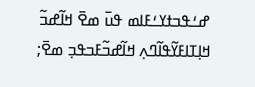ߝߑߟߏߙߌߑߓߊߘ ߟߎ߫ ߘߐ߫ ߞߊ߬ߝߏ߬ ߞߊ߲ߠߊߓߌ߬ߟߊ߬ߣߍ߲ ߞߊ߬ߝߏ߬ߓߏߟߏ߲ ߘߐ߫;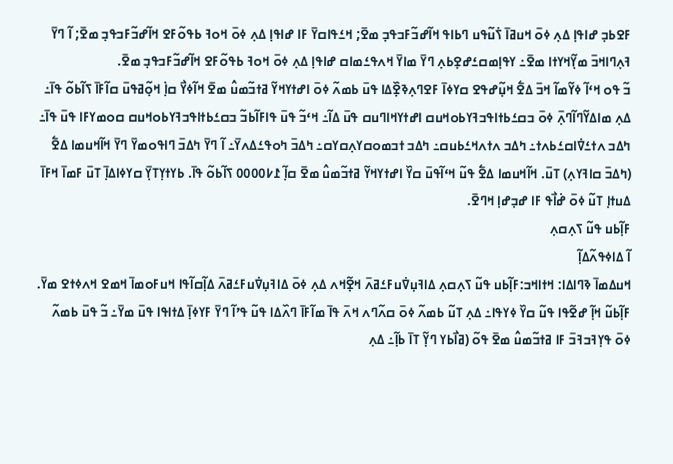ߓߐߕߏ߲ ߝߊߟߊ߲ ߡߍ߲ ߦߋ߫ ߞߎߥߊ߫ ߖ߭ߎ߬ߟߎ ߣߕߊߟ ߞߊ߬ߝߏ߬ߓߏߟߏ߲ ߘߐ߫; ߞߑߟߊߛߌ߫ ߓߊ ߝߊߟߊ߲ ߡߍ߲ ߦߋ߫ ߞߋߔ ߕߟߋ߬ߓߐ ߞߊ߬ߝߏ߬ߓߏߟߏ߲ ߘߐ߫; ߊ߬ ߣߌ߫ ߔߍ߲ߣߊߞߏ߫ ߘߌ߲߬ߞߌߙߊ ߘߐ߫߸ ߌߟߊ߲ߘߛߑߝߐ߲ߕߍ߲ ߣߌ߫ ߘߊߌ߫ ߞߍߟߑߘߊߛ ߝߊߟߊ߲ ߡߍ߲ ߦߋ߫ ߞߋߔ ߕߟߋ߬ߓߐ ߞߊ߬ߝߏ߬ߓߏߟߏ߲ ߘߐ߫.
ߏ߬ ߟߋ ߞߵߊ߬ ߦߌ߬ߘߊ߬ ߞߏ߫ ߡߐ߱ ߞߎ߲߬ߝߟߐ ߛߌߦߊ߫ ߓߐߣߍ߲ߢߐ߲߰ߡߊ ߟߎ߫ ߕߘߍ߬ ߦߋ߫ ߊߝߙߌߞߌ߬ ߥߙߏ߬ߘߎ߮ ߘߐ߫ ߞߊ߬ߦߌ߯ ߛߊ߲߭ ߞߋ߲߬ߥߟߎ߫ ߛߊ߬ߓߊ߫ ߖߊ߬ߕߋ߬ ߟߊ߫߸ ߡߍ߲ ߘߊߡߌ߬ߣߊ߬ߣߍ߲߫ ߦߋ߫ ߏߛߑߕߙߊߟߏߔߌߕߋߞߎߛ ߊߝߙߌߞߊߣߎߛ ߟߎ߫ ߡߊ߬߸ ߞߵߏ߬ ߟߎ߫ ߟߊߓߊ߬ߕߏ߬ ߏߛߑߕߙߊߟߏߔߌߕߋߞߎߛ ߛߋߘߌߓߊ ߟߎ߫ ߟߊ߫߸ ߤߡߏ ߍߙߑߜ߭ߊߛߑߕߍߙ߸ ߤߡߏ ߍߙߍߞߑߕߎߛ߸ ߤߡߏ ߙߏߘߋߛߌߍ߲ߛߌߛ߸ ߤߡߏ߫ ߤߋߟߑߡߍߌ߫߸ ߊ߬ ߣߌ߫ ߤߡߏ߫ ߣߊߟߋߘߌ߫ ߣߌ߫ ߞߊ߬ߞߎߘߊ ߡߐ߱ (ߤߡߏ߫ ߛߊߔߌߍ߲) ߠߎ߫. ߞߊ߬ߞߎߘߊ ߡߐ߱ ߟߎ߬ ߞߵߊ߬ߟߎ߫ ߛߌ߰ ߊߝߙߌߞߌ߬ ߥߙߏ߬ߘߎ߮ ߘߐ߫ ߛߊ߲߬ ߁߇߀߀߀߀ ߖߊ߬ߕߋ߬ ߟߊ߫. ߕߌߙߌ߲ߠߌ߲߫ ߛߌߦߊߡߊ߲߫ ߠߎ߫ ߓߘߊ߫ ߞߓߊ߫ ߡߎߙߊ߲ ߠߎ߬ ߦߋ߫ ߝ߭ߊ߯ߟ ߓߊ ߝߏ߲ߝߊ߲ ߞߣߐ߫.
ߓߊ߲߬ߕߎ ߟߎ߬ ߖߍ߲ߛߍ߲
ߊ߬ ߡߊߦߟߍ߬ߡߊ߲߬
ߞߎߡߘߊ߫ ߢߣߊߡߊ: ߞߙߊߞߏ:ߓߊ߲߬ߕߎ ߟߎ߬ ߖߍ߲ߛߍ߲ ߡߊߔߎ߲ߜ߭ߎߓߑߥߍ߫ ߞߐ߲߬ߞߍ ߡߍ߲ ߦߋ߫ ߡߊߔߎ߲ߜ߭ߎߓߑߥߍ߫ ߡߊ߲߬ߛߊ߬ߟߊ ߞߎߓߋߘߊ߫ ߞߘߐ ߞߍߦߙߐ ߘߌ߫.
ߓߊ߲߬ߕߎ߬ ߞߊ߲߬ ߝߐ߬ߟߊ ߟߎ߬ ߛߌ߰ ߦߌߟߊ߸ ߡߍ߲ ߠߎ߬ ߕߘߍ߬ ߦߋ߫ ߛߍ߬ߣߍ ߞߍ߫ ߟߊ߫ ߘߊ߬ߓߊ߫ ߣߍ߰ߡߊ ߟߎ߬ ߟߴߊ߬ ߣߌ߫ ߓߌߦߊ߲߫ ߡߙߊߟߊ ߟߎ߫ ߘߌ߫߸ ߏ߬ ߟߎ߫ ߕߘߍ߬ ߦߋ߫ ߟߌ߲ߔߏߔߏ߫ ߓߊ ߥߙߏ߬ߘߎ߮ ߘߐ߫ ߟߋ߬ (ߥߊ߯ߕߌ ߣߌ߲߬ ߠߊ߫ ߕߊ߲߬߸ ߡߍ߲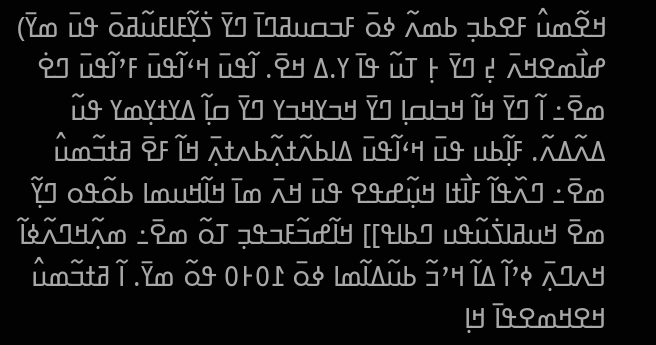ߞߐ߬ߘߎ߮ ߓߐߕߏ߲ ߕߘߍ߬ ߦߋ߫ ߓߏߛߎߥߣߊ߫ ߣߌ߫ ߖ߭ߌ߲߬ߓߊߓߎ߬ߥߋ߫ ߟߎ߫ ߘߌ߫) ߝߊ߯ߘߐߞߍ߫ ߄߲ ߣߌ߫ ߅߲ ߠߎ߬ ߟߊ߫ ߌ.ߡ ߞߐ߫. ߊ߬ߟߎ߫ ߞߵߊ߬ߟߎ߫ ߓߴߊ߬ߟߎ߫ ߣߐ߭ ߘߐ߫߸ ߊ߬ ߣߌ߫ ߞߊ߬ ߞߏߊߛߊ߲ ߣߌ߫ ߞߏߌߞߏߌ ߣߌ߫ ߛߊ߲߬ ߡߌߙߌ߲ߘߌ ߟߎ߬ ߡߍ߬ߡߍ߬. ߓߊ߲߬ߕߎ ߟߎ߫ ߞߵߊ߬ߟߎ߫ ߡߊߕߍ߬ߙߍ߲߬ߕߍߙߍ߲߫ ߞߊ߬ ߓߐ߫ ߥߙߏ߬ߘߎ߮ ߘߐ߫߸ ߣߍ߰ߟߊ߬ ߓߊ߯ߙߊ ߞߎ߲߬ߝߟߐ ߟߎ߫ ߞߍ߫ ߘߊ߫ ߞߊ߬ߞߎߘߊ ߕߋ߬ߟߋ ߣߌ߲߬ ߘߐ߫ ߞߎߥߊߖ߭ߎ߬ߟߎ ߣߕߊߟ]] ߞߊ߬ߝߏ߬ߓߏߟߏ߲ ߠߋ߬ ߘߐ߫߸ ߘߍ߲߬ߞߣߍ߬ߦߊ߬ ߞߍߣߍ߲߫ ߦߴߊ߬ ߡߊ߬ ߞߴߏ߬ ߕߎ߬ߡߊ߬ߘߊ ߦߋ߫ ߁߀߅߀ ߟߋ߬ ߘߌ߫. ߊ߬ ߥߙߏ߬ߘߎ߮ ߞߐߞߘߐߟߊ߫ ߞߊ߲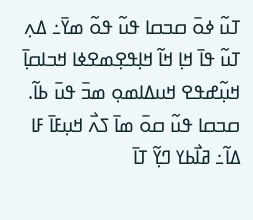ߠߎ߬ ߦߋ߫ ߛߏߛߊ ߟߎ߬ ߟߋ߬ ߘߌ߫߸ ߡߍ߲ ߠߎ߬ ߟߊ߫ ߞߊ߲ ߞߊ߬ ߞߊ߲ߟߐ߲ߘߐߦߊ ߞߏߊߛߊ߲߫ ߞߎ߲߬ߝߟߐ ߞߎߡߊߘߋ߲ ߘߏ߫ ߟߎ߫ ߕߊ߬. ߛߏߛߊ ߟߎ߬ ߛߋ߫ ߘߊ߫ ߖߍ߯ ߞߎ߲ߓߊ߫ ߓߊ ߡߊ߬߸ ߥߊ߯ߕߌ ߣߌ߲߬ ߠߊ߫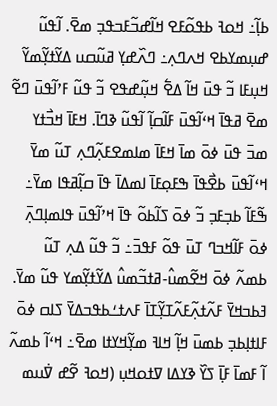ߕߊ߲߬߸ ߞߋߔ ߕߟߋ߬ߓߐ ߞߊ߬ߝߏ߬ߓߏߟߏ߲ ߘߐ߫. ߊ߬ߟߎ߬ ߝߎ߲ߘߌߕߐ ߞߍߣߍ߲߸ ߣߍ߰ߝߌ߲ ߥߎ߬ߛߎ ߡߌ߬ߙߌ߲߬ߘߌ߬ ߞߎ߲ߓߊ ߏ߬ ߟߎ߫ ߞߊ߬ ߡߐ߱ ߞߎ߲߬ߝߟߐ ߏ߬ ߟߎ߬ ߓߴߊ߬ߟߎ߫ ߣߐ߬ ߘߐ߫ ߥߟߊ߫ ߞߵߊ߬ߟߎ߫ ߓߊ߬ߛߊ߲߬ ߊ߬ߟߎ߬ ߢߣߊ߫. ߞߓߊ߫ ߞߏ߯ߙߌ ߘߏ߫ ߟߎ߫ ߦߋ߫ ߘߊ߫ ߞߓߊ߫ ߘߊߘߐߓߍ߲߬ߣߍ߲ ߠߎ߬ ߘߌ߫ ߞߵߊ߬ߟߎ߫ ߕߐ߯ߟߊ߫ ߒߓߋ߲ߓߊ߫ ߊߘߡߊ߫ ߟߊ߫ ߛߊ߲߬ߥߟߊ ߘߌ߫߸ ߒ߬ߓߊ߬ ߕߏ߲ߓߏ߲ ߏ߬ ߦߋ߫ ߖߊ߬ߕߋ߬ ߟߊ߫ ߞߴߊ߬ߟߎ߫ ߟߊߘߊ߲ߣߍ߲߫ ߦߋ߫ ߓߊ߬ߞߏߣ ߠߎ߫ ߟߋ߬ ߓߟߏ߫߸ ߏ߬ ߟߎ߬ ߡߍ߲ ߠߎ߬ ߕߘߍ߬ ߦߋ߫ ߞߐ߬ߘߎ߮-ߥߙߏ߬ߘߎ߮ ߡߌ߬ߙߌ߲߬ߘߌ ߟߎ߬ ߘߌ߫.
ߔߕߏߞߌ߫ ߓߍ߬ߙߍ߲߬ߓߍ߬ߠߌ߲߬ߠߊ߫ ߓߍߙߑߕߟߏߡߌ߫ ߖߊߛ ߦߋ߫ ߓߊߙߊ߲ߕߏ߲ ߕߘߎ߫ ߞߊ߲߬ ߞߊߔ ߘߌ߲߬ߞߌߙߊ ߘߐ߫߸ ߞߵߊ߬ ߕߘߍ߬ ߊ߬ ߓߘߊ߫ ߓߊ߲߫ ߖߌ߰ ߢߌߡߊ ߜߙߋߞߎ߲ (ߞߋߔ ߐ߬ߝ ߜ߭ߎߘ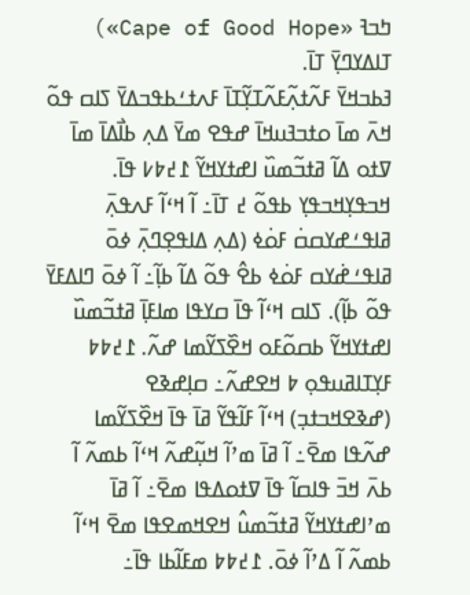ߤߏߔ «Cape of Good Hope») ߠߊߡߌߣߌ߲߫ ߠߊ߫.
ߔߕߏߞߌ߫ ߓߍ߬ߙߍ߲߬ߓߍ߬ߠߌ߲߬ߠߊ߫ ߓߍߙߑߕߟߏߡߌ߫ ߖߊߛ ߟߋ߬ ߞߍ߫ ߘߊ߫ ߋߙߏߔߎߞߊ߫ ߝߟߐ ߘߌ߫ ߡߍ߲ ߕߊ߯ߡߊ߫ ߘߊ߫ ߜߙߋ ߡߊ߬ ߥߙߏ߬ߘߎ߰ ߊߝߙߌߞߌ߬ ߁߄߈߇ ߟߊ߫. ߞߏߟߌ߲ߞߏߟߌ߲ ߕߟߋ߬ ߄ ߠߊ߫߸ ߊ߬ ߞߵߊ߬ ߓߍߟߍ߲߫ ߥߊߟߑߝߌߛߛ߭ ߓߋ߭ߦ (ߡߍ߲ ߡߊߟߐ߲ߣߍ߲߫ ߦߋ߫ ߥߊߟߑߝ߭ߌߛ ߓߋ߭ߦ ߕߐ߮ ߟߋ߬ ߡߊ߬ ߕߊ߲߬߸ ߊ߬ ߦߋ߫ ߣߊߡߓߌ߫ ߟߋ߬ ߕߊ߲߬). ߖߊߛ ߞߵߊ߬ ߟߊ߫ ߛߌߟߊ ߘߊߓߊ߲߫ ߥߙߏ߬ߘߎ߰ ߊߝߙߌߞߌ߬ ߕߛߋ߬ߓߋ ߞߐ߰ߖߌ߬ߘߊ ߝߍ߬. ߁߄߈߈ ߓߌ߲ߠߊߥߎߟߋ߲ ߈ ߞߐߝߍ߬߸ ߛߊ߲ߝߢߐ (ߝߢߐߞߏߙߏ߲) ߞߵߊ߬ ߓߊ߬ߟߌ߬ ߥߊ߫ ߟߊ߫ ߞߐ߰ߖߌ߬ߘߊ ߝߍ߬ߟߊ ߘߐ߫߸ ߊ߬ ߥߊ߫ ߘߴߊ߬ ߞߎ߲߬ߝߍ߬ ߞߵߊ߬ ߕߘߍ߬ ߊ߬ ߕߍ߫ ߞߏ߫ ߟߊߛߊ߬ ߟߊ߫ ߜߙߋߡߟߊ ߘߐ߫߸ ߊ߬ ߥߊ߫ ߘߴߊߝߙߌߞߌ߬ ߥߙߏ߬ߘߎ߮ ߞߐߞߘߐߟߊ ߘߐ߫ ߞߵߊ߬ ߕߘߍ߬ ߊ߬ ߡߴߊ߬ ߦߋ߫. ߁߄߈߈ ߘߓߊ߬ߕߊ ߟߊ߫߸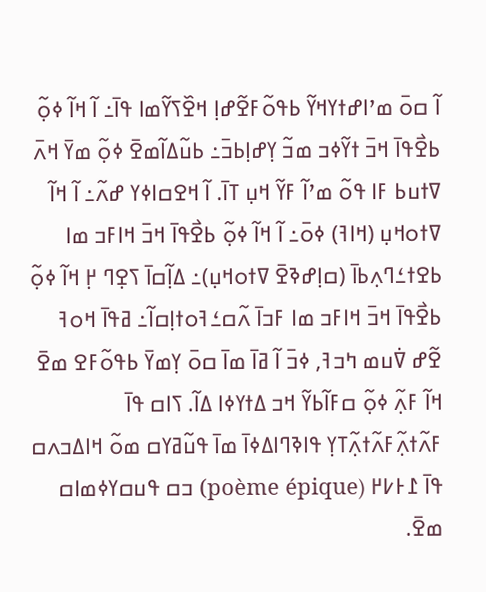ߊ߬ ߛߋ߫ ߘߴߊߝߙߌߞߌ߬ ߕߟߋ߬ߓߐ߬ߝߊ߲ ߞߐ߰ߖߌ߬ߘߊ ߟߊ߫߸ ߊ߬ ߞߊ߬ ߦߋ߲߬ ߕߐ߯ߟߊ߫ ߞߏ߫ ߙߌ߬ߦߏ ߘߏ߬ ߌ߲ߝߊ߲ߕߏ߫߸ ߕߎ߬ߡߊ߬ߘߐ߫ ߦߋ߲߬ ߘߌ߫ ߞߍ߫ ߜߙߎߕ ߓߊ ߟߋ߬ ߘߴߊ߬ ߓߌ߬ ߞߎ߲ ߠߊ߫. ߊ߬ ߞߐߛߊߦߌ ߝߍ߬߸ ߊ߬ ߞߊ߬ ߜߙߋߞߎ߲ (ߞߊߔ) ߦߋ߫߸ ߊ߬ ߞߊ߬ ߦߋ߲߬ ߕߐ߯ߟߊ߫ ߞߏ߫ ߞߊߓߏ ߘߊ ߕߐߙߑߣߍ߲ߕߊ߫ (ߛߊ߲ߝߢߐ߫ ߜߙߋߞߎ߲)߸ ߡߊ߲߬ߛߊ߫ ߖߐ߲ߣ ߂߲ ߞߊ߬ ߦߋ߲߬ ߕߐ߯ߟߊ߫ ߞߏ߫ ߞߊߓߏ ߘߊ ߓߏߊ߫ ߍ߬ߛߑߔߋߙߊ߲ߛߊ߬߸ ߥߟߊ߫ ߞߋߔ ߐ߬ߝ ߜ߭ߎߘ ߤߏߔ, ߦߏ߫ ߊ߬ ߥߊ߫ ߘߊ߫ ߛߋ߫ ߌ߲ߘߌ߫ ߕߟߋ߬ߓߐ ߘߐ߫ ߞߊ߬ ߓߍ߲߬ ߦߋ߲߬ ߛߓߊ߬ߕߌ߬ ߞߏ ߡߙߌߦߊ ߡߊ߬. ߖߊߛ ߟߊ߫ ߓߍ߬ߙߍ߲߬ߓߍ߬ߙߍ߲߬ߠߌ߲ ߟߊߢߣߊߡߦߊ߫ ߘߊ߫ ߟߎ߬ߥߌߛ ߘߋ߬ ߞߊߡߏߍߛ ߟߊ߫ ߁߅߇߂ (poème épique) ߏߛ ߟߎߛߌߦߘߊߛ ߘߐ߫.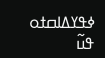ߦߟߌߡߊߛߙߋ ߟߎ߬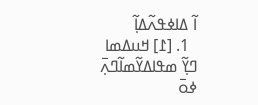ߊ߬ ߡߊߦߟߍ߬ߡߊ߲߬
  1. [߁] ߞߎߡߘߊ ߣߌ߲߬ ߘߟߊߡߌ߬ߘߊ߬ߣߍ߲߫ ߦߋ߫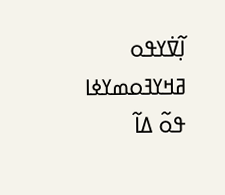ߊ߲߬ߜ߭ߌߟߋ ߥߞߌߔߋߘߌߦߊ ߟߋ߬ ߡߊ߬